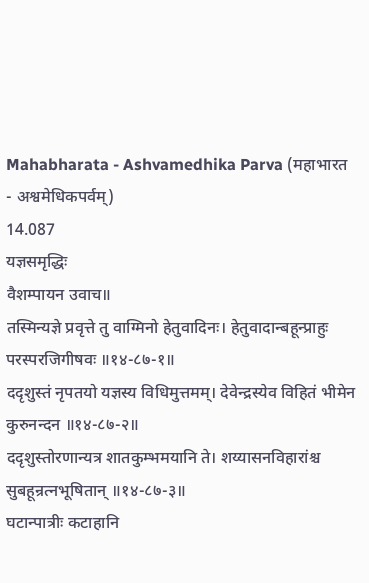Mahabharata - Ashvamedhika Parva (महाभारत - अश्वमेधिकपर्वम्)
14.087
यज्ञसमृद्धिः
वैशम्पायन उवाच॥
तस्मिन्यज्ञे प्रवृत्ते तु वाग्मिनो हेतुवादिनः। हेतुवादान्बहून्प्राहुः परस्परजिगीषवः ॥१४-८७-१॥
ददृशुस्तं नृपतयो यज्ञस्य विधिमुत्तमम्। देवेन्द्रस्येव विहितं भीमेन कुरुनन्दन ॥१४-८७-२॥
ददृशुस्तोरणान्यत्र शातकुम्भमयानि ते। शय्यासनविहारांश्च सुबहून्रत्नभूषितान् ॥१४-८७-३॥
घटान्पात्रीः कटाहानि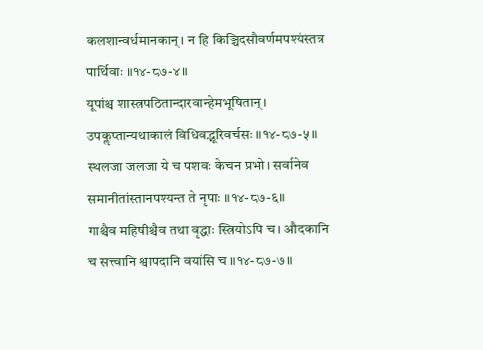कलशान्वर्धमानकान्। न हि किञ्चिदसौवर्णमपश्यंस्तत्र पार्थिवाः ॥१४-८७-४॥
यूपांश्च शास्त्रपठितान्दारवान्हेमभूषितान्। उपकॢप्तान्यथाकालं विधिवद्भूरिवर्चसः ॥१४-८७-५॥
स्थलजा जलजा ये च पशवः केचन प्रभो। सर्वानेव समानीतांस्तानपश्यन्त ते नृपाः ॥१४-८७-६॥
गाश्चैव महिषीश्चैव तथा वृद्धाः स्त्रियोऽपि च। औदकानि च सत्त्वानि श्वापदानि वयांसि च ॥१४-८७-७॥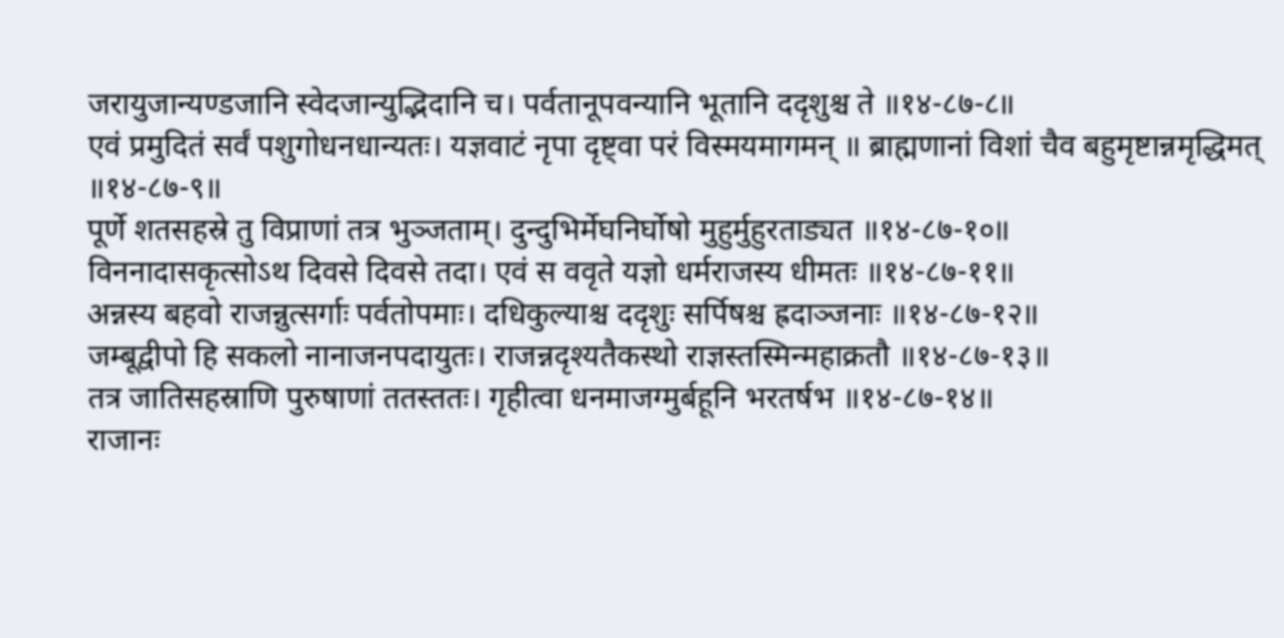जरायुजान्यण्डजानि स्वेदजान्युद्भिदानि च। पर्वतानूपवन्यानि भूतानि ददृशुश्च ते ॥१४-८७-८॥
एवं प्रमुदितं सर्वं पशुगोधनधान्यतः। यज्ञवाटं नृपा दृष्ट्वा परं विस्मयमागमन् ॥ ब्राह्मणानां विशां चैव बहुमृष्टान्नमृद्धिमत् ॥१४-८७-९॥
पूर्णे शतसहस्रे तु विप्राणां तत्र भुञ्जताम्। दुन्दुभिर्मेघनिर्घोषो मुहुर्मुहुरताड्यत ॥१४-८७-१०॥
विननादासकृत्सोऽथ दिवसे दिवसे तदा। एवं स ववृते यज्ञो धर्मराजस्य धीमतः ॥१४-८७-११॥
अन्नस्य बहवो राजन्नुत्सर्गाः पर्वतोपमाः। दधिकुल्याश्च ददृशुः सर्पिषश्च ह्रदाञ्जनाः ॥१४-८७-१२॥
जम्बूद्वीपो हि सकलो नानाजनपदायुतः। राजन्नदृश्यतैकस्थो राज्ञस्तस्मिन्महाक्रतौ ॥१४-८७-१३॥
तत्र जातिसहस्राणि पुरुषाणां ततस्ततः। गृहीत्वा धनमाजग्मुर्बहूनि भरतर्षभ ॥१४-८७-१४॥
राजानः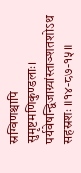स्रग्विणश्चापि सुमृष्टमणिकुण्डलाः। पर्यवेषन्द्विजाग्र्यांस्ताञ्शतशोऽथ सहस्रशः ॥१४-८७-१५॥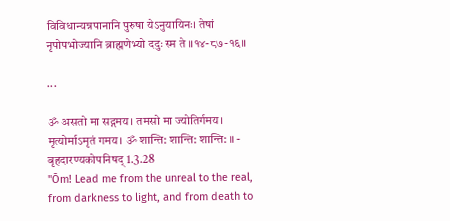विविधान्यन्नपानानि पुरुषा येऽनुयायिनः। तेषां नृपोपभोज्यानि ब्राह्मणेभ्यो ददुः स्म ते ॥१४-८७-१६॥

...

ॐ असतो मा सद्गमय। तमसो मा ज्योतिर्गमय। मृत्योर्माऽमृतं गमय। ॐ शान्ति: शान्ति: शान्ति: ॥ - बृहदारण्यकोपनिषद् 1.3.28
"Ōm! Lead me from the unreal to the real, from darkness to light, and from death to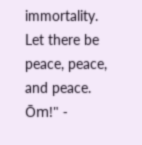immortality. Let there be peace, peace, and peace. Ōm!" -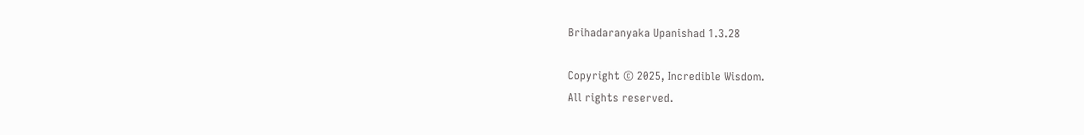Brihadaranyaka Upanishad 1.3.28

Copyright © 2025, Incredible Wisdom.
All rights reserved.